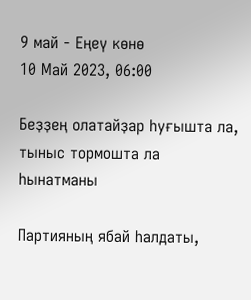9 май - Еңеү көнө
10 Май 2023, 06:00

Беҙҙең олатайҙар һуғышта ла, тыныс тормошта ла һынатманы

Партияның ябай һалдаты,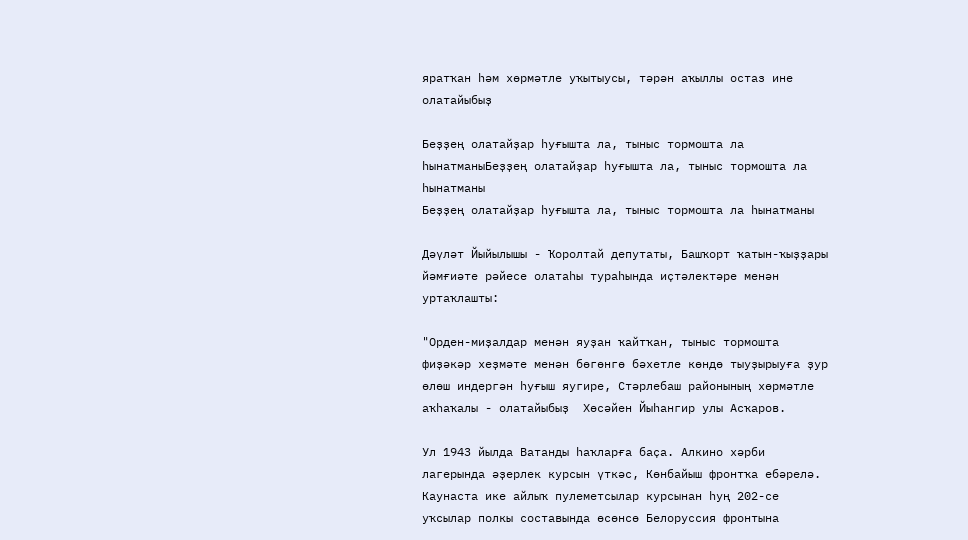яратҡан һәм хөрмәтле уҡытыусы, тәрән аҡыллы остаз ине олатайыбыҙ

Беҙҙең олатайҙар һуғышта ла, тыныс тормошта ла һынатманыБеҙҙең олатайҙар һуғышта ла, тыныс тормошта ла һынатманы
Беҙҙең олатайҙар һуғышта ла, тыныс тормошта ла һынатманы

Дәүләт Йыйылышы - Ҡоролтай депутаты, Башҡорт ҡатын-ҡыҙҙары йәмғиәте рәйесе олатаһы тураһында иҫтәлектәре менән уртаҡлашты:

"Орден-миҙалдар менән яуҙан ҡайтҡан, тыныс тормошта фиҙәкәр хеҙмәте менән бөгөнгө бәхетле көндө тыуҙырыуға ҙур өлөш индергән һуғыш яугире, Стәрлебаш районының хөрмәтле аҡһаҡалы - олатайыбыҙ  Хөсәйен Йыһангир улы Асҡаров.

Ул 1943 йылда Ватанды һаҡларға баҫа. Алкино хәрби лагерында әҙерлек курсын үткәс, Көнбайыш фронтҡа ебәрелә. Каунаста ике айлыҡ пулеметсылар курсынан һуң 202-се уҡсылар полкы составында өсөнсө Белоруссия фронтына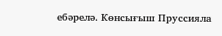ебәрелә. Көнсығыш Пруссияла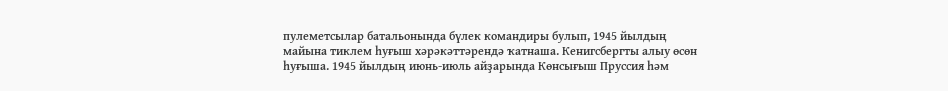пулеметсылар батальонында бүлек командиры булып, 1945 йылдың майына тиклем һуғыш хәрәкәттәрендә ҡатнаша. Кенигсбергты алыу өсөн һуғыша. 1945 йылдың июнь-июль айҙарында Көнсығыш Пруссия һәм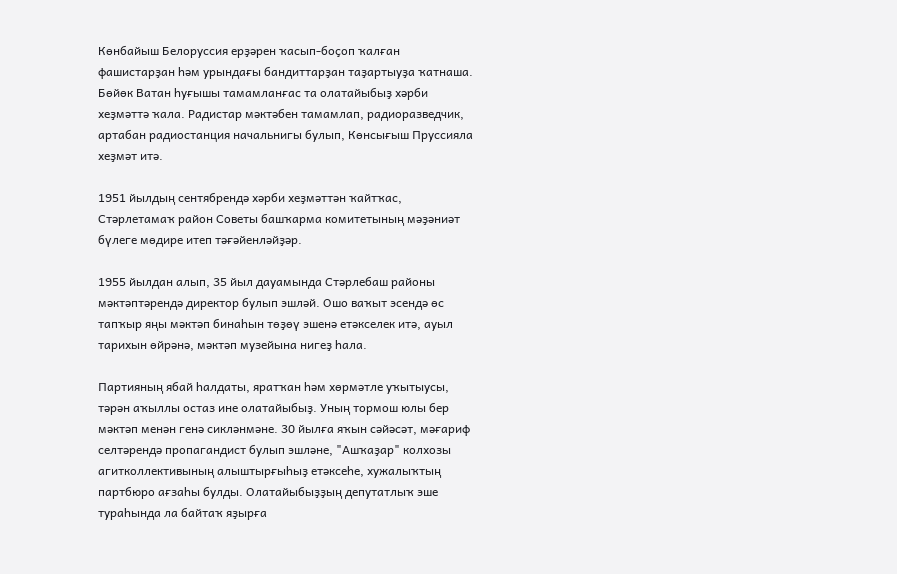Көнбайыш Белоруссия ерҙәрен ҡасып-боҫоп ҡалған фашистарҙан һәм урындағы бандиттарҙан таҙартыуҙа ҡатнаша. Бөйөк Ватан һуғышы тамамланғас та олатайыбыҙ хәрби хеҙмәттә ҡала. Радистар мәктәбен тамамлап, радиоразведчик, артабан радиостанция начальнигы булып, Көнсығыш Пруссияла хеҙмәт итә.

1951 йылдың сентябрендә хәрби хеҙмәттән ҡайтҡас, Стәрлетамаҡ район Советы башҡарма комитетының мәҙәниәт бүлеге мөдире итеп тәғәйенләйҙәр.

1955 йылдан алып, 35 йыл дауамында Стәрлебаш районы мәктәптәрендә директор булып эшләй. Ошо ваҡыт эсендә өс тапҡыр яңы мәктәп бинаһын төҙөү эшенә етәкселек итә, ауыл тарихын өйрәнә, мәктәп музейына нигеҙ һала.

Партияның ябай һалдаты, яратҡан һәм хөрмәтле уҡытыусы, тәрән аҡыллы остаз ине олатайыбыҙ. Уның тормош юлы бер мәктәп менән генә сикләнмәне. 30 йылға яҡын сәйәсәт, мәғариф селтәрендә пропагандист булып эшләне, "Ашҡаҙар" колхозы агитколлективының алыштырғыһыҙ етәксеһе, хужалыҡтың партбюро ағзаһы булды. Олатайыбыҙҙың депутатлыҡ эше тураһында ла байтаҡ яҙырға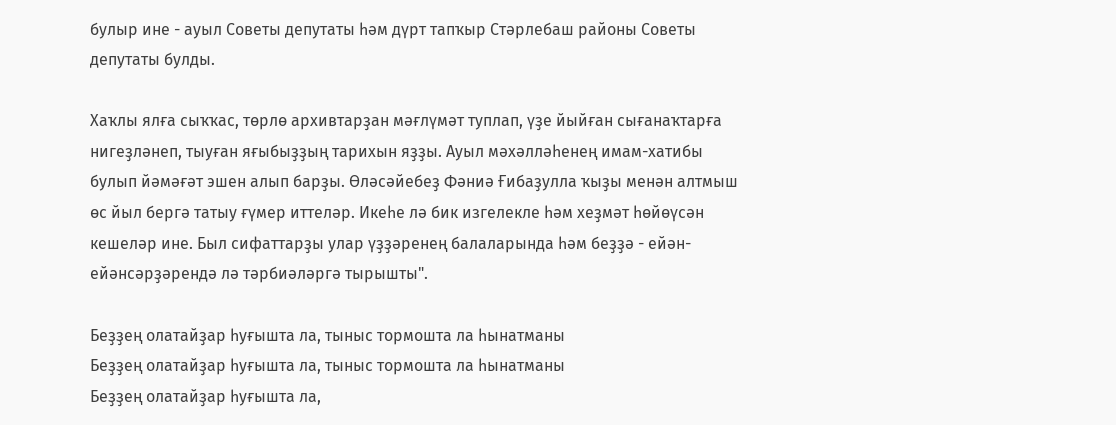булыр ине - ауыл Советы депутаты һәм дүрт тапҡыр Стәрлебаш районы Советы депутаты булды.

Хаҡлы ялға сыҡҡас, төрлө архивтарҙан мәғлүмәт туплап, үҙе йыйған сығанаҡтарға нигеҙләнеп, тыуған яғыбыҙҙың тарихын яҙҙы. Ауыл мәхәлләһенең имам-хатибы булып йәмәғәт эшен алып барҙы. Өләсәйебеҙ Фәниә Ғибаҙулла ҡыҙы менән алтмыш өс йыл бергә татыу ғүмер иттеләр. Икеһе лә бик изгелекле һәм хеҙмәт һөйөүсән кешеләр ине. Был сифаттарҙы улар үҙҙәренең балаларында һәм беҙҙә - ейән-ейәнсәрҙәрендә лә тәрбиәләргә тырышты".

Беҙҙең олатайҙар һуғышта ла, тыныс тормошта ла һынатманы
Беҙҙең олатайҙар һуғышта ла, тыныс тормошта ла һынатманы
Беҙҙең олатайҙар һуғышта ла,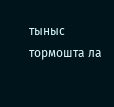тыныс тормошта ла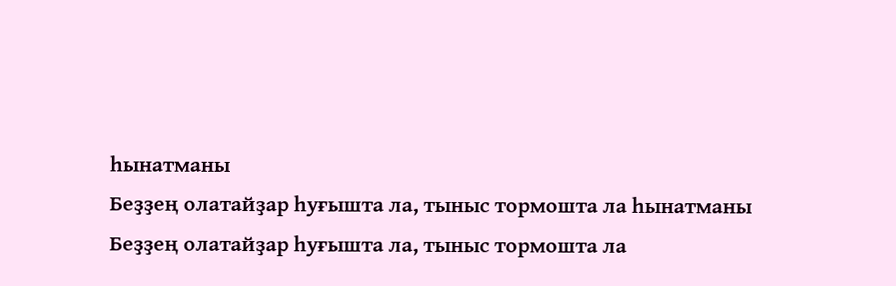һынатманы
Беҙҙең олатайҙар һуғышта ла, тыныс тормошта ла һынатманы
Беҙҙең олатайҙар һуғышта ла, тыныс тормошта ла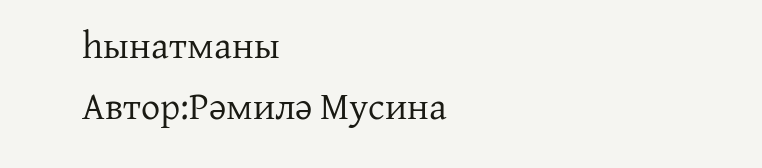һынатманы
Автор:Рәмилә Мусина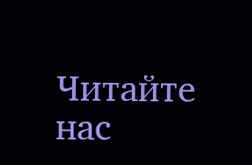Читайте нас